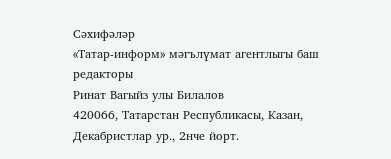Сәхифәләр
«Татар-информ» мәгълүмат агентлыгы баш редакторы
Ринат Вагыйз улы Билалов
420066, Татарстан Республикасы, Казан, Декабристлар ур., 2нче йорт.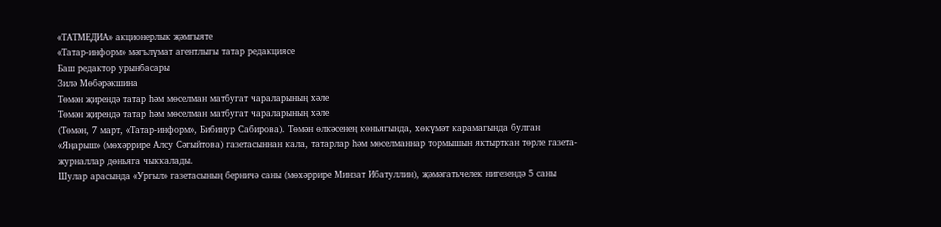«ТАТМЕДИА» акционерлык җәмгыяте
«Татар-информ» мәгълүмат агентлыгы татар редакциясе
Баш редактор урынбасары
Зилә Мөбәрәкшина
Төмән җирендә татар һәм мөселман матбугат чараларының хәле
Төмән җирендә татар һәм мөселман матбугат чараларының хәле
(Төмән, 7 март, «Татар-информ», Бибинур Сабирова). Төмән өлкәсенең көньягында, хөкүмәт карамагында булган «Яңарыш» (мөхәррире Алсу Сәгыйтова) газетасыннан кала, татарлар һәм мөселманнар тормышын яктырткан төрле газета-журналлар дөньяга чыккалады.
Шулар арасында «Ургыл» газетасының берничә саны (мөхәррире Минзат Ибатуллин), җәмәгатьчелек нигезендә 5 саны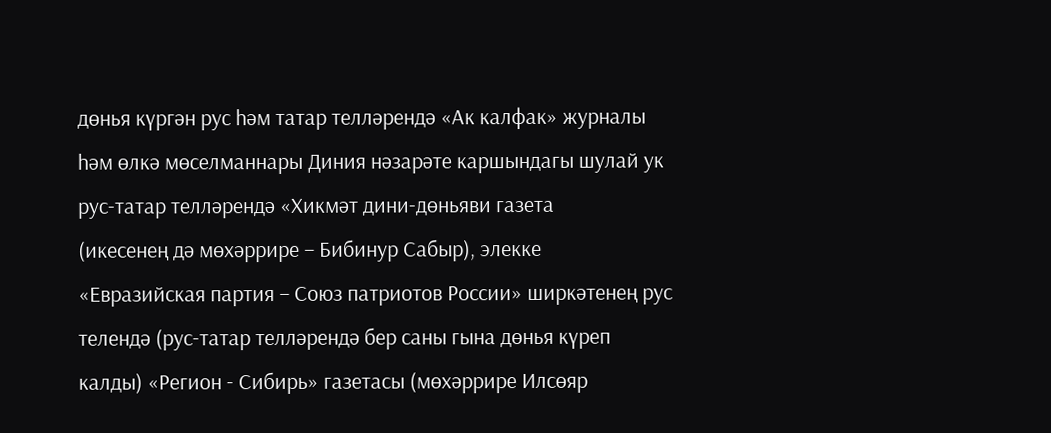дөнья күргән рус һәм татар телләрендә «Ак калфак» журналы һәм өлкә мөселманнары Диния нәзарәте каршындагы шулай ук рус-татар телләрендә «Хикмәт дини-дөньяви газета
(икесенең дә мөхәррире – Бибинур Сабыр), элекке «Евразийская партия – Союз патриотов России» ширкәтенең рус телендә (рус-татар телләрендә бер саны гына дөнья күреп калды) «Регион - Сибирь» газетасы (мөхәррире Илсөяр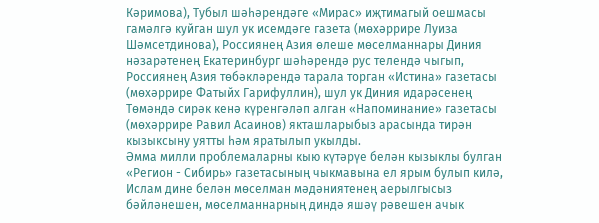Кәримова), Тубыл шәһәрендәге «Мирас» иҗтимагый оешмасы гамәлгә куйган шул ук исемдәге газета (мөхәррире Луиза Шәмсетдинова), Россиянең Азия өлеше мөселманнары Диния нәзарәтенең Екатеринбург шәһәрендә рус телендә чыгып, Россиянең Азия төбәкләрендә тарала торган «Истина» газетасы (мөхәррире Фатыйх Гарифуллин), шул ук Диния идарәсенең Төмәндә сирәк кенә күренгәләп алган «Напоминание» газетасы
(мөхәррире Равил Асаинов) якташларыбыз арасында тирән кызыксыну уятты һәм яратылып укылды.
Әмма милли проблемаларны кыю күтәрүе белән кызыклы булган «Регион - Сибирь» газетасының чыкмавына ел ярым булып килә, Ислам дине белән мөселман мәдәниятенең аерылгысыз бәйләнешен, мөселманнарның диндә яшәү рәвешен ачык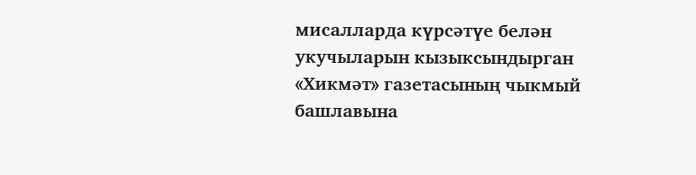мисалларда күрсәтүе белән укучыларын кызыксындырган «Хикмәт» газетасының чыкмый башлавына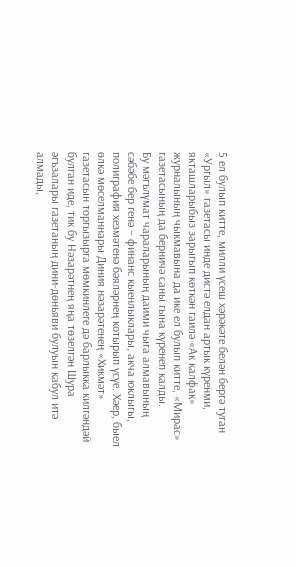5 ел булып китте, милли үсеш хәрәкәте белән бергә туган «Ургыл» газетасы инде дистә елдан артык күренми, якташларыбыз зарыгып көткән гаилә «Ак калфак» журналының чыкмавына да ике ел булып китте, «Мирас» газетасының да берничә саны гына күренеп калды.
Бу мәгълүмат чараларының даими чыга алмавының сәбәбе бер генә – финанс кыенлыклары, акча юклыгы, полиграфия хезмәтенә бәяләрнең котырып үсүе. Хәер, быел өлкә мөселманнары Диния нәзарәтенең «Хикмәт» газетасын торгызырга мөмкинлеге дә барлыкка килгәндәй булган иде, тик бу Нәзарәтнең яңа төзелгән Шура әгъзалары газетаның дини-дөньяви булуын кабул итә алмады,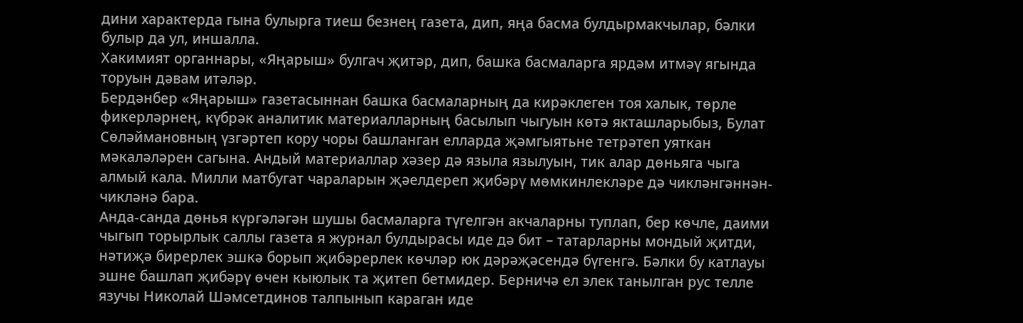дини характерда гына булырга тиеш безнең газета, дип, яңа басма булдырмакчылар, бәлки булыр да ул, иншалла.
Хакимият органнары, «Яңарыш» булгач җитәр, дип, башка басмаларга ярдәм итмәү ягында торуын дәвам итәләр.
Бердәнбер «Яңарыш» газетасыннан башка басмаларның да кирәклеген тоя халык, төрле фикерләрнең, күбрәк аналитик материалларның басылып чыгуын көтә якташларыбыз, Булат Сөләймановның үзгәртеп кору чоры башланган елларда җәмгыятьне тетрәтеп уяткан мәкаләләрен сагына. Андый материаллар хәзер дә языла язылуын, тик алар дөньяга чыга алмый кала. Милли матбугат чараларын җәелдереп җибәрү мөмкинлекләре дә чикләнгәннән-чикләнә бара.
Анда-санда дөнья күргәләгән шушы басмаларга түгелгән акчаларны туплап, бер көчле, даими чыгып торырлык саллы газета я журнал булдырасы иде дә бит – татарларны мондый җитди, нәтиҗә бирерлек эшкә борып җибәрерлек көчләр юк дәрәҗәсендә бүгенгә. Бәлки бу катлауы эшне башлап җибәрү өчен кыюлык та җитеп бетмидер. Берничә ел элек танылган рус телле язучы Николай Шәмсетдинов талпынып караган иде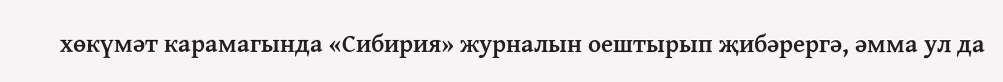хөкүмәт карамагында «Сибирия» журналын оештырып җибәрергә, әмма ул да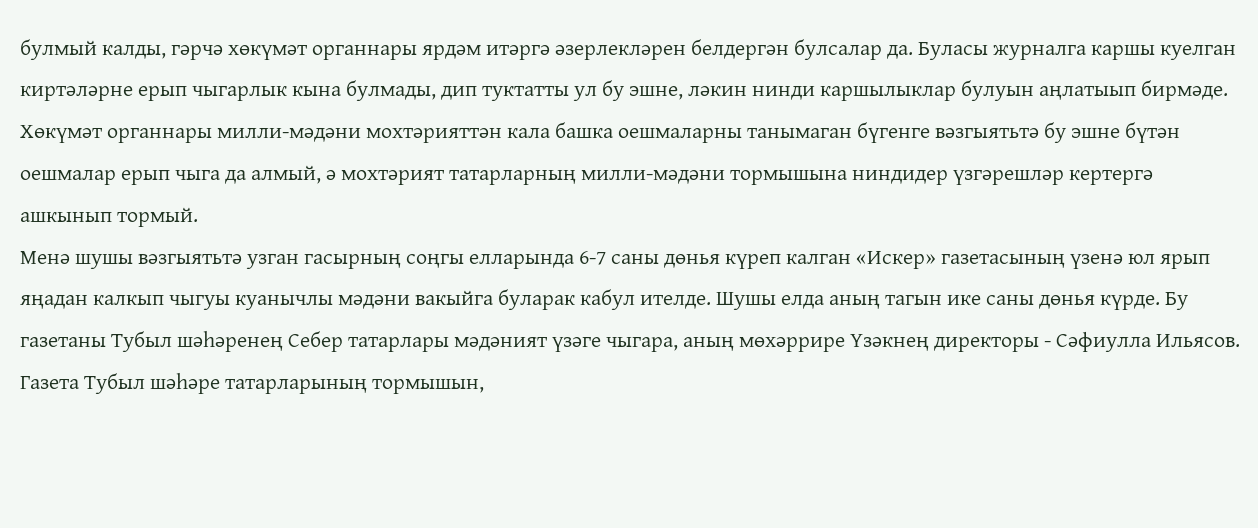булмый калды, гәрчә хөкүмәт органнары ярдәм итәргә әзерлекләрен белдергән булсалар да. Буласы журналга каршы куелган киртәләрне ерып чыгарлык кына булмады, дип туктатты ул бу эшне, ләкин нинди каршылыклар булуын аңлатыып бирмәде.
Хөкүмәт органнары милли-мәдәни мохтәрияттән кала башка оешмаларны танымаган бүгенге вәзгыятьтә бу эшне бүтән оешмалар ерып чыга да алмый, ә мохтәрият татарларның милли-мәдәни тормышына ниндидер үзгәрешләр кертергә ашкынып тормый.
Менә шушы вәзгыятьтә узган гасырның соңгы елларында 6-7 саны дөнья күреп калган «Искер» газетасының үзенә юл ярып яңадан калкып чыгуы куанычлы мәдәни вакыйга буларак кабул ителде. Шушы елда аның тагын ике саны дөнья күрде. Бу газетаны Тубыл шәһәренең Себер татарлары мәдәният үзәге чыгара, аның мөхәррире Үзәкнең директоры - Сәфиулла Ильясов. Газета Тубыл шәһәре татарларының тормышын,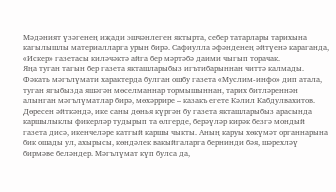Мәдәният үзәгенең иҗади эшчәнлеген яктырта, себер татарлары тарихына кагылышлы материалларга урын бирә. Сафиулла әфәнденең әйтүенә караганда, «Искер» газетасы киләчәктә айга бер мәртәбә даими чыгып торачак.
Яңа туган тагын бер газета якташларыбыз игътибарыннан читтә калмады. Фәкать мәгълүмати характерда булган ошбу газета «Муслим-инфо» дип атала, туган ягыбызда яшәгән мөселманнар тормышыннан, тарих битләреннән алынган мәгълүматлар бирә, мөхәррире – казакъ егете Кәлил Кабдулвахитов. Дөресен әйткәндә, ике саны дөнья күргән бу газета якташларыбыз арасында каршылыклы фикерләр тудырып та өлгерде, берәүләр кирәк безгә мондый газета дисә, икенчеләре катгый каршы чыкты. Аның каруы хөкүмәт органнарына бик ошады ул, ахырысы, көндәлек вакыйгаларга бернинди бәя, шәрехләү бирмәве беләндер. Мәгълүмат күп булса да,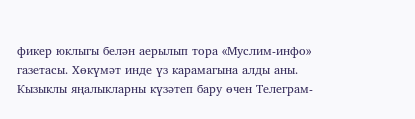фикер юклыгы белән аерылып тора «Муслим-инфо» газетасы. Хөкүмәт инде үз карамагына алды аны.
Кызыклы яңалыкларны күзәтеп бару өчен Телеграм-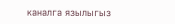каналга язылыгыз